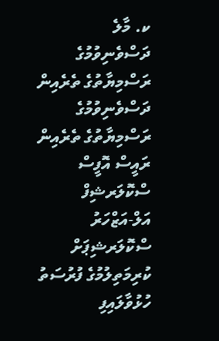ކ. މާލެ
ދަސްވެނިވުމުގެ ރަސްމިޔާތުގެ ތެރެއިން
ދަސްވެނިވުމުގެ ރަސްމިޔާތުގެ ތެރެއިން
ރައީސް އޮފީސް
ސްކޮލަރޝިފް
އަލް-އަޒްހަރު ސްކޮލަރޝިޕަށް ކުރިމަތިލުމުގެ ފުރުސަތު ހުޅުވާލައިފި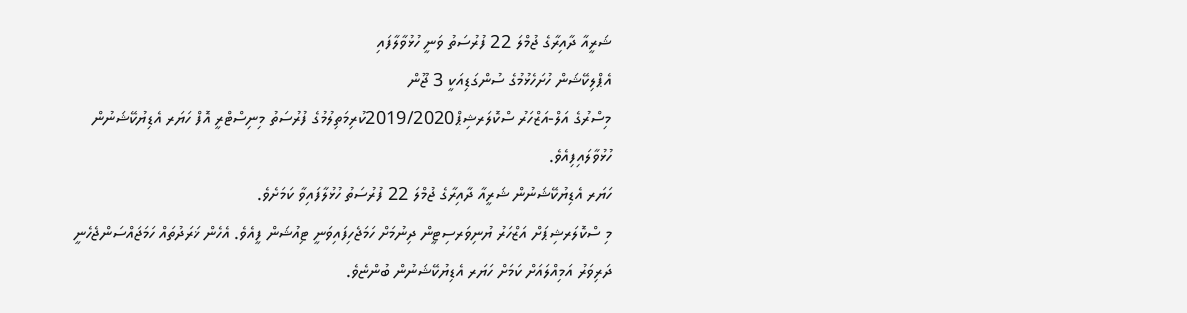ޝަރީއާ ދާއިރާގެ ޖުމްލަ 22 ފުރުސަތު ވަނީ ހުޅުވާލާފައި
އެޕްލިކޭޝަން ހުށަހެޅުމުގެ ސުންގަޑިއަކީ 3 ޖޫން
މިސްރުގެ އަލް-އަޒްހަރު ސްކޮލަރޝިޕް2019/2020ކުރިމަތިލުމުގެ ފުރުސަތު މިނިސްޓްރީ އޮފް ހަޔަރ އެޑިޔުކޭޝަނުން ހުޅުވާލައިފިއެވެ.
ހަޔަރ އެޑިޔުކޭޝަނުން ޝަރީއާ ދާއިރާގެ ޖުމްލަ 22 ފުރުސަތު ހުޅުލާފައިވާ ކަމަށެވެ.
މި ސްކޮލަރޝިޕަށް އަޒްހަރު ޔުނިވަރސިޓީން ދިނުމަށް ހަމަޖެހިފައިވަނީ ޓިއުޝަން ފީއެވެ. އެހެން ޚަރަދުތައް ހަމަޖައްސަންޖެހެނީ ދަރިވަރު އަމިއްލައަށް ކަމަށް ހަޔަރ އެޑިޔުކޭޝަނުން ބުންޏެވެ.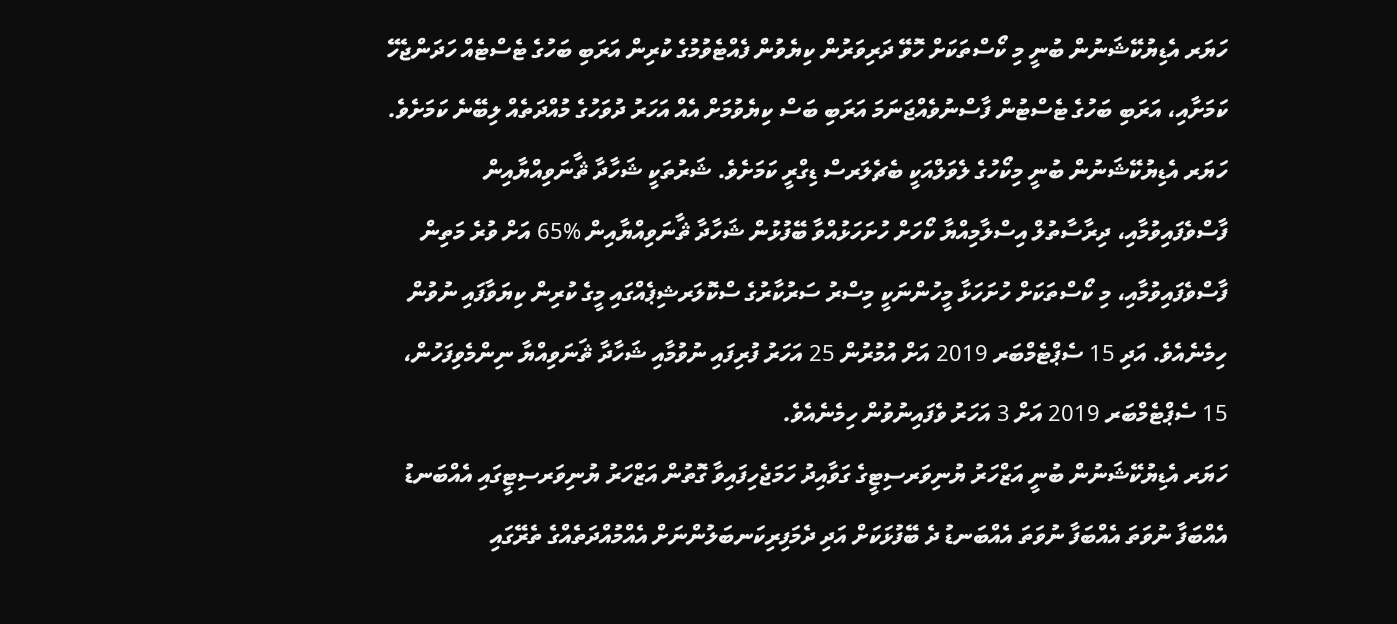ހަޔަރ އެޑިޔުކޭޝަނުން ބުނީ މި ކޯސްތަކަށް ހޮވޭ ދަރިވަރުން ކިޔެވުން ފެއްޓެވުމުގެ ކުރިން އަރަބި ބަހުގެ ޓެސްޓެއް ހަދަންޖެހޭ ކަމަށާއި، އަރަބި ބަހުގެ ޓެސްޓުން ފާސްނުވެއްޖަނަމަ އަރަބި ބަސް ކިޔެވުމަށް އެއް އަހަރު ދުވަހުގެ މުއްދަތެއް ލިބޭނެ ކަމަށެވެ.
ހަޔަރ އެޑިޔުކޭޝަނުން ބުނީ މިކޯހުގެ ލެވަލްއަކީ ބެޗެލަރސް ޑިގްރީ ކަމަށެވެ. ޝަރުތަކީ ޝަހާދާ ޘާނަވިއްޔާއިން ފާސްވެފައިވުމާއި، ދިރާސާތުލް އިސްލާމިއްޔާ ކޯހަށް ހުށަހަޅުއްވާ ބޭފުޅުން ޝަހާދާ ޘާނަވިއްޔާއިން %65 އަށް ވުރެ މަތިން ފާސްވެފައިވުމާއި، މި ކޯސްތަކަށް ހުށަހަޅާ މީހުންނަކީ މިސްރު ސަރުކާރުގެ ސްކޮލަރޝިޕެއްގައި މީގެ ކުރިން ކިޔަވާފައި ނުވުން ހިމެނެއެވެ. އަދި 15 ސެޕްޓެމްބަރ 2019 އަށް އުމުރުން 25 އަހަރު ފުރިފައި ނުވުމާއި ޝަހާދާ ޘަނަވިއްޔާ ނިންމެވިފަހުން، 15 ސެޕްޓެމްބަރ 2019 އަށް 3 އަހަރު ވެފައިނުވުން ހިމެނެއެވެ.
ހަޔަރ އެޑިޔުކޭޝަނުން ބުނީ އަޒްހަރު ޔުނިވަރސިޓީގެ ގަވާއިދު ހަމަޖެހިފައިވާ ގޮތުން އަޒްހަރު ޔުނިވަރސިޓީގައި އެއްބަނޑު އެއްބަފާ ނުވަތަ އެއްބަފާ ނުވަތަ އެއްބަނޑު ދެ ބޭފުޅަކަށް އަދި ދެމަފިރިކަނބަލުންނަށް އެއްމުއްދަތެއްގެ ތެރޭގައި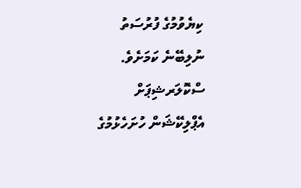ކިޔެވުމުގެ ފުރުސަތު ނުލިބޭނެ ކަމަށެވެ.
ސްކޮލަރޝިޕަށް އެޕްލިކޭޝަން ހުށަހެޅުމުގެ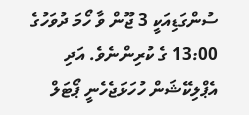ސުންގަޑިއަކީ 3 ޖޫން ވާ ހޯމަ ދުވަހުގެ 13:00 ގެ ކުރިންނެވެ. އަދި އެޕްލިކޭޝަން ހުހަޅަޖެހެނީ ޕޯޓަލް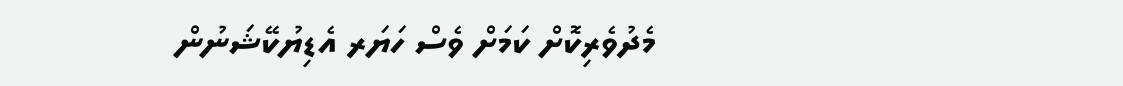މެދުވެރިކޮށް ކަމަށް ވެސް ހަޔަރ އެޑިޔުކޭޝަނުން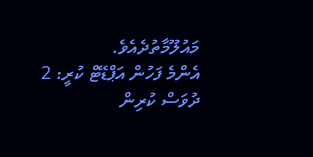މައުލޫމާތުދެއެވެ.
އެންމެ ފަހުން އަޕްޑޭޓް ކުރީ: 2 ދުވަސް ކުރިން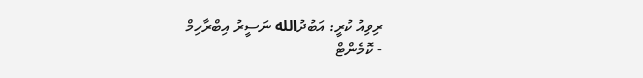ރިވިއު ކުރީ: އަބުދުالله ނަސީރު އިބްރާހިމް
- ކޮމެންޓް